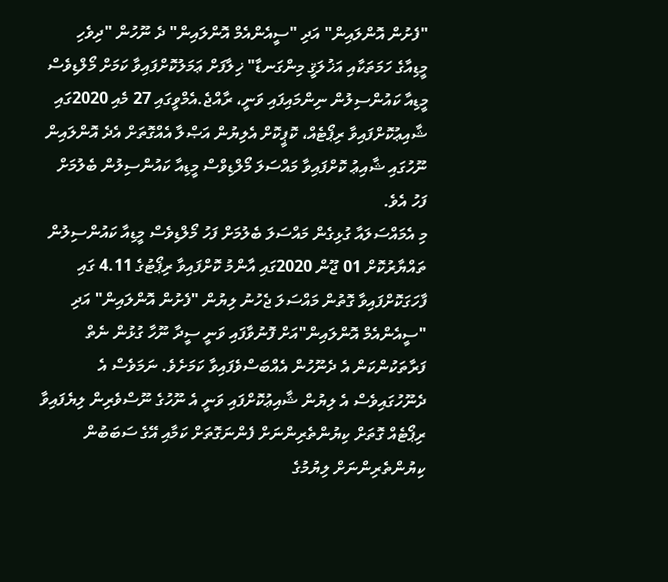"ފެށުން އޮންލައިން" އަދި "ސީއެންއެމް އޮންލައިން" ދެ ނޫހުން "ދިވެހި މީޑިއާގެ ހަމަތަކާއި އަޚުލަޤީ މިންގަނޑާ" ޚިލާފަށް ޢަމަލުކޮށްފައިވާ ކަމަށް މޯލްޑިވެސް މީޑިއާ ކައުންސިލުން ނިންމައިފައި ވަނީ، ރާއްޖެ.އެމްވީގައި 27 މެއި 2020ގައި ޝާއިޢުކޮށްފައިވާ ރިޕޯޓެއް، ކޮޕީކޮށް އެލިޔުން އަޞްލާ އެއްގޮތަށް އެދެ އޮންލައިން ނޫހުގައި ޝާއިޢު ކޮށްފައިވާ މައްސަލަ މޯލްޑިވްސް މީޑިއާ ކައުންސިލުން ބެލުމަށް ފަހު އެވެ.
މި އެމައްސަލައާ ގުޅިގެން މައްސަލަ ބެލުމަށް ފަހު މޯލްޑިވެސް މީޑިއާ ކައުންސިލުން ތައްޔާރުކޮށް 01 ޖޫން 2020ގައި އާންމު ކޮށްފައިވާ ރިޕޯޓުގެ 4.11 ގައި ފާހަގަކޮށްފައިވާ ގޮތުން މައްސަލަ ޖެހުނު ލިޔުން "ފެށުން އޮންލައިން" އަދި "ސީއެންއެމް އޮންލައިން"އަށް ފޮނުވާފައި ވަނީ ސީދާ ނޫހާ ގުޅުން ނެތް ފަރާތަކުންކަން އެ ދެނޫހުން އެއްބަސްވެފައިވާ ކަމަށެވެ. ނަމަވެސް އެ ދެނޫހުގައިވެސް އެ ލިޔުން ޝާއިޢުކޮށްފައި ވަނީ އެ ނޫހުގެ ނޫސްވެރިން ލިޔެފައިވާ ރިޕޯޓެއް ގޮތަށް ކިޔުންތެރިންނަށް ފެންނަގޮތަށް ކަމާއި އޭގެ ސަބަބުން ކިޔުންތެރިންނަށް ލިޔުމުގެ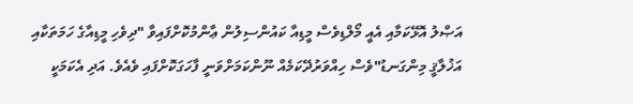އަޞްލު އޮޅޭކަމާއި އެއީ މޯލްޑިވެސް މީޑިއާ ކައުންސިލުން ޢާންމުކޮށްފައިވާ "ދިވެހި މީޑިއާގެ ހަމަތަކާއި އަޚުލާޤީ މިންގަނޑު"ވެސް ހިއްވަރުދޭކަމެއް ނޫންކަމަށްވަނީ ފާހަގަކޮށްފައި ވެއެވެ. އަދި އެކަމަކީ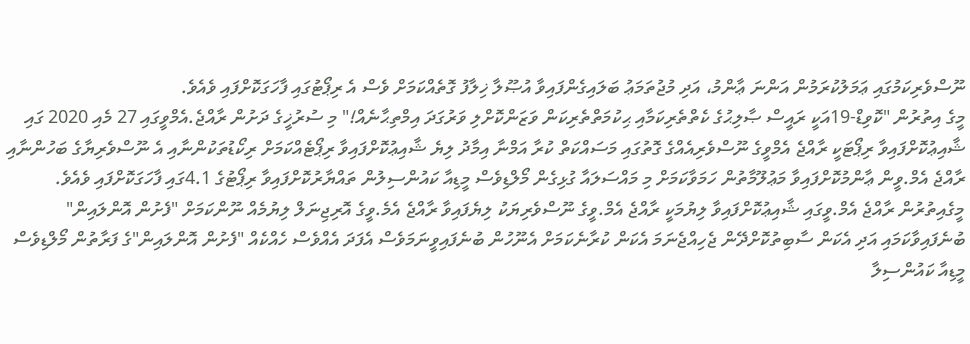ނޫސްވެރިކަމުގައި ޢަމަލުކުރަމުން އަންނަ ޢާންމު، އަދި މުޖުތަމަޢު ބަލައިގެންފައިވާ އުޞޫލާ ޚިލާފު ގޮތެއްކަމަށް ވެސް އެ ރިޕޯޓުގައި ފާހަގަކޮށްފައި ވެއެވެ.
މީގެ އިތުރުން "ކޮވިޑް-19އަކީ ރައީސް ޞާލިޙުގެ ކެތްތެރިކަމާއި ޙިކުމަތްތެރިކަން ވަޒަންކޮށްލި ވަރުގަދަ އިމްތިޙާނެއް!" މި ސުރުޚީގެ ދަށުން ރާއްޖެ.އެމްވީގައި 27 މެއި 2020 ގައި ޝާއިޢުކޮށްފައިވާ ރިޕޯޓަކީ ރާއްޖެ އެމްވީގެ ނޫސްވެރިއެއްގެ ގޮތުގައި މަސައްކަތް ކުރާ އަމްނާ އިމާދު ލިޔެ ޝާއިޢުކޮށްފައިވާ ރިޕޯޓެއްކަމަށް ރިކޯޑުތަކުންނާއި އެ ނޫސްވެރިޔާގެ ބަހުންނާއި ރާއްޖެ އެމް.ވީން ޢާންމުކޮށްފައިވާ މަޢުލޫމާތުން ހަމަވާކަމަށް މި މައްސަލައާ ގުޅިގެން މޯލްޑިވެސް މީޑިއާ ކައުންސިލުން ތައްޔާރުކޮށްފައިވާ ރިޕޯޓުގެ 4.1ގައި ފާހަގަކޮށްފައި ވެއެވެ.
މީގެއިތުރުން ރާއްޖެ އެމް.ވީގައި ޝާއިޢުކޮށްފައިވާ ލިޔުމަކީ ރާއްޖެ އެމް.ވީގެ ނޫސްވެރިޔަކު ލިޔެފައިވާ ރާއްޖެ އެމެ.ވީގެ އޮރިޖިނަލް ލިޔުމެއް ނޫންކަމަށް "ފެށުން އޮންލައިން" ބުނެފައިވާކަމައި އަދި އެކަން ސާބިތުކޮށްދޭން ޖެހިއްޖެނަމަ އެކަން ކުރާނެކަމަށް އެނޫހުން ބުނެފައިވީނަމަވެސް އެފަދަ އެއްވެސް ހެއްކެއް "ފެށުން އޮންލައިން"ގެ ފަރާތުން މޯލްޑިވެސް މީޑިއާ ކައުންސިލާ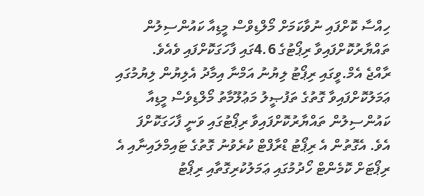ހިއްސާ ކޮށްފައި ނުވާކަމަށް މޯލްޑިވްސް މީޑިއާ ކައުންސިލުން ތައްޔާރުކޮށްފައިވާ ރިޕޯޓުގެ 4.6ގައި ފާހަގަކޮށްފައި ވެއެވެ.
ރާއްޖެ އެމް.ވީގައި ރިޕޯޓު ލިޔުނު އަމްނާ އިމާދު އެލިޔުން ލިޔުމުގައި ޢަމަލުކޮށްފައިވާ ގޮތުގެ ތަފުޞީލު މަޢުލޫމާތު މޯލްޑިވެސް މީޑިއާ ކައުންސިލުން ތައްޔާރުކޮށްފައިވާ ރިޕޯޓުގައި ވަނީ ފާހަގަކޮށްފަ އެވެ. އެގޮތުން އެ ރިޕޯޓު ޑްރާފްޓް ކުރެވުނު ގޮތުގެ ޓައިމްލައިނާއި އެ ރިޕޯޓަށް ކޮމެންޓް ހޯދުމުގައި ޢަމަލުކުރިގޮތާއި ރިޕޯޓު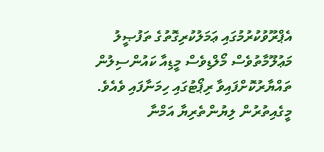އެޕްރޫވުކުރުމުގައި ޢަމަލުކުރިގޮތުގެ ތަފުޞީލު މަޢުލޫމާތުވެސް މޯލްޑިވެސް މީޑިއާ ކައުންސިލުން ތައްޔާރުކޮށްފައިވާ ރިޕޯޓުގައި ހިމަނާފައި ވެއެވެ. މީގެއިތުރުން ލިޔުންތެރިޔާ އަމްނާ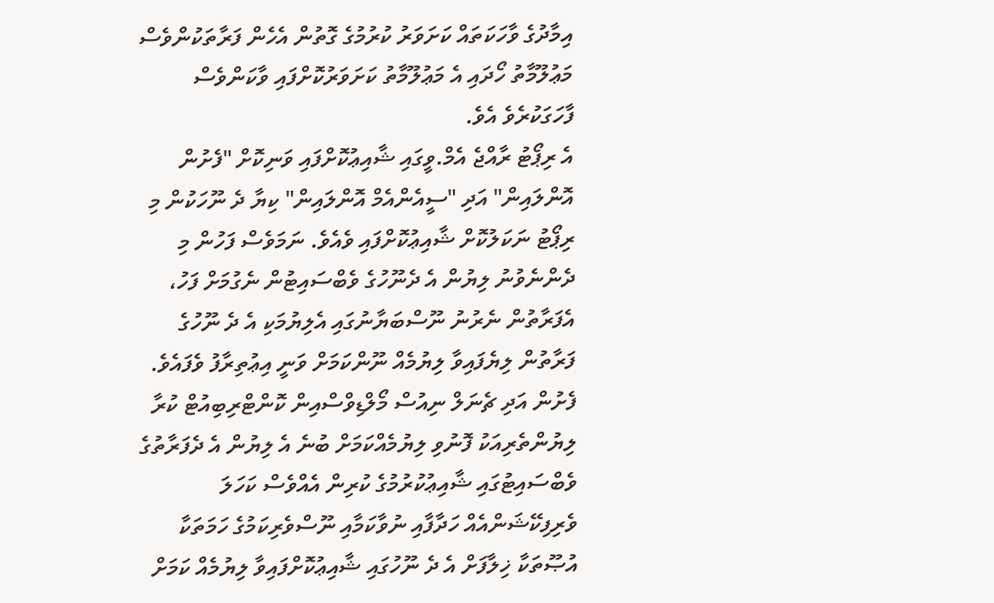އިމާދުގެ ވާހަކަތައް ކަށަވަރު ކުރުމުގެ ގޮތުން އެހެން ފަރާތަކުންވެސް މަޢުލޫމާތު ހޯދައި އެ މަޢުލޫމާތު ކަށަވަރުކޮށްފައި ވާކަންވެސް ފާހަގަކުރެވެ އެވެ.
އެ ރިޕޯޓު ރާއްޖެ އެމް.ވީގައި ޝާއިޢުކޮށްފައި ވަނިކޮށް "ފެށުން އޮންލައިން" އަދި "ސީއެންއެމް އޮންލައިން" ކިޔާ ދެ ނޫހަކުން މި ރިޕޯޓު ނަކަލުކޮށް ޝާއިޢުކޮށްފައި ވެއެވެ. ނަމަވެސް ފަހުން މި ދެންނެވުނު ލިޔުން އެ ދެނޫހުގެ ވެބްސައިޓުން ނެގުމަށް ފަހު، އެފަރާތުން ނެރުނު ނޫސްބަޔާނުގައި އެލިޔުމަކި އެ ދެ ނޫހުގެ ފަރާތުން ލިޔެފައިވާ ލިޔުމެއް ނޫންކަމަށް ވަނީ އިޢުތިރާފު ވެފައެވެ.
ފެށުން އަދި ޗެނަލް ނިއުސް މޯލްޑިވްސްއިން ކޮންޓްރިބިއުޓް ކުރާ ލިޔުންތެރިއަކު ފޮނުވި ލިޔުމެއްކަމަށް ބުނެ އެ ލިޔުން އެ ދެފަރާތުގެ ވެބްސައިޓުގައި ޝާއިޢުކުރުމުގެ ކުރިން އެއްވެސް ކަހަލަ ވެރިފިކޭޝަންއެއް ހަދާފާއި ނުވާކަމާއި ނޫސްވެރިކަމުގެ ހަމަތަކާ އުޞޫތަކާ ޚިލާފަށް އެ ދެ ނޫހުގައި ޝާއިޢުކޮށްފައިވާ ލިޔުމެއް ކަމަށް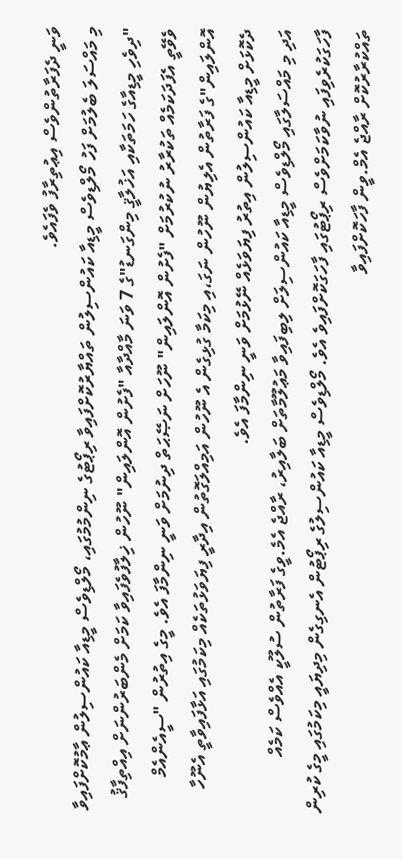ވަނީ ދެފަރާތުންވެސް އިޢުތިރާފު ވެފައެވެ.
މި މައްސަލަ ބެލުމަށް ފަހު މޯލްޑިވެސް މީޑިއާ ކައުންސިލުން ތައްޔާރުކޮށްފައިވާ ރިޕޯޓުގެ ނިންމުމުގައި، މޯލްޑިވެސް މީޑިއާ ކައުންސިލުން ޢާމުކޮށްފައިވާ "ދިވެހި މީޑިއާގެ ހަމަތަކާއި އަޚުލާޤީ މިންގަނޑު"ގެ 7 ވަނަ މާއްދާއާ "ފެށުން އޮންލައިން" ނޫހުން ޚިލާފުވެފައިވާ ކަމަށް މެންބަރުންނަށް އިއްތިފާޤު ވެވޭތީ އެފަދަކަމެއް ތަކުރާރު ނުކުރުމަށް "ފެށުން އޮންލައިން" ނޫހަށް ނަޞޭޙަތް ދިނުމަށް ވަނީ ނިންމާފަ އެވެ. މީގެ އިތުރުން "ސީއެންއެމް އޮންލައިން"ގެ ފަރާތުން އެލިޔުން ނޫހުން ނަގަ،އި މިކަމާ ގުޅިގެން އެ ނޫހުން އަމިއްލަގޮތުން އިދާރީ ފިޔަވަޅުތަކެއް މިކަމުގައި އަޅާފައިވާތީ އެނޫހާ ދެކޮޅަށް މީޑިއާ ކައުންސިލުން އިތުރު ފިޔަވަޅެއް ނޭޅުމަށް ވަނީ ނިންމާފަ އެވެ.
އަދި މި މައްސަލާގައި މޯލްޑިވެސް މީޑިއާ ކައުންސިލަށް ލިބިފައިވާ މަޢުލޫމާތަށް ބަލާއިރު، ރާއްޖެ އެމެ.ވީގެ ފަރާތުން ސުލޫކީ އެއްވެސް ކަމެއް ފާހަގަކުރެވިފައި ނުވާކަމަށްވެސް ރިޕޯޓުގައި ފާހަގަކޮށްފައިވެ އެވެ. މޯލްޑިވެސް މީޑިއާ ކައުންސިލުގެ ރިޕޯޓުން އެނގިގެން މިދިޔައީ މިކަމުގައި މީގެ ކުރިން ތައްކުރާރުކޮށް ރާއްޖެ އެމް.ވީން ފާހަކޮށްފައިވާ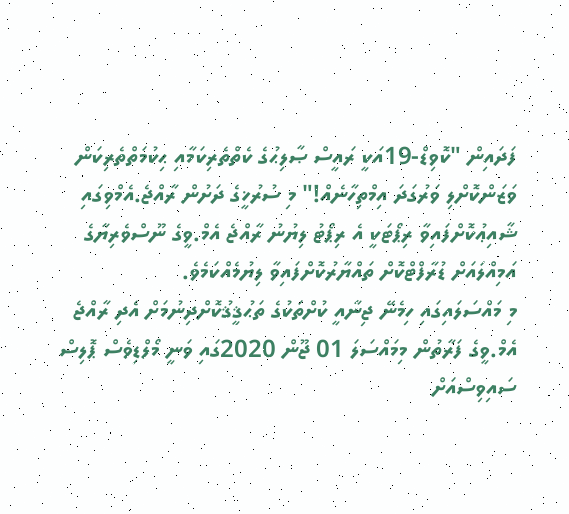ފަދައިން "ކޮވިޑް-19އަކީ ރައީސް ޞާލިޙުގެ ކެތްތެރިކަމާއި ޙިކުމަތްތެރިކަން ވަޒަންކޮށްލި ވަރުގަދަ އިމްތިހާނެއް!" މި ސުރުޚީގެ ދަށުން ރާއްޖެ.އެމްވިގައި ޝާއިޢުކޮށްފައިވާ ރިޕޯޓަކީ އެ ރިޕޯޓު ލިޔުނު ރާއްޖެ އެމް.ވީގެ ނޫސްވެރިޔާގެ އަމިއްލައަށް ޑުރާފްޓްކޮށް ތައްޔާރުކޮށްފައިވާ ލިޔުމެއްކަމެވެ.
މި މައްސަލައިގައި ހިމެނޭ ޖިނާއީ ކުށްތަކުގެ ތަޙުޤީޤުކޮށްދިނުމަށް އެދި ރާއްޖެ އެމް.ވީގެ ފަރާތުން މިމައްސަލަ 01 ޖޫން 2020ގައި ވަނީ މޯލްޑިވެސް ޕޮލިސް ސައިވިސްއަށް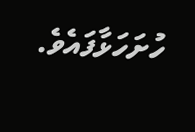ހުށަހަޅާފައެވެ.